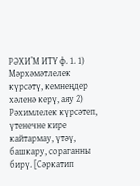РӘХИ’М ИТҮ ф. 1. 1) Мәрхәмәтлелек күрсәтү, кемнеңдер хәленә керү, аяу 2) Рәхимлелек күрсәтеп, үтенечне кире кайтармау, үтәү, башкару, сораганны бирү. [Сәркатип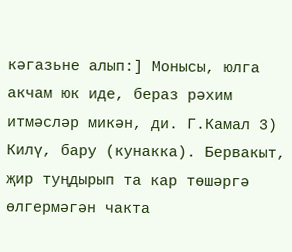кәгазьне алып:] Монысы, юлга акчам юк иде, бераз рәхим итмәсләр микән, ди. Г.Камал 3) Килү, бару (кунакка). Бервакыт, җир туңдырып та кар төшәргә өлгермәгән чакта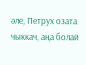әле, Петрух озата чыккач, аңа болай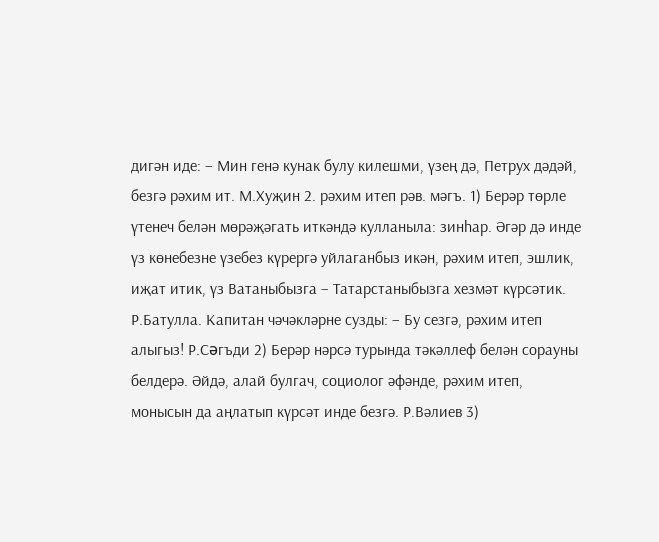дигән иде: – Мин генә кунак булу килешми, үзең дә, Петрух дәдәй, безгә рәхим ит. М.Хуҗин 2. рәхим итеп рәв. мәгъ. 1) Берәр төрле үтенеч белән мөрәҗәгать иткәндә кулланыла: зинһар. Әгәр дә инде үз көнебезне үзебез күрергә уйлаганбыз икән, рәхим итеп, эшлик, иҗат итик, үз Ватаныбызга – Татарстаныбызга хезмәт күрсәтик. Р.Батулла. Капитан чәчәкләрне сузды: – Бу сезгә, рәхим итеп алыгыз! Р.Сəгъди 2) Берәр нәрсә турында тәкәллеф белән сорауны белдерә. Әйдә, алай булгач, социолог әфәнде, рәхим итеп, монысын да аңлатып күрсәт инде безгә. Р.Вәлиев 3)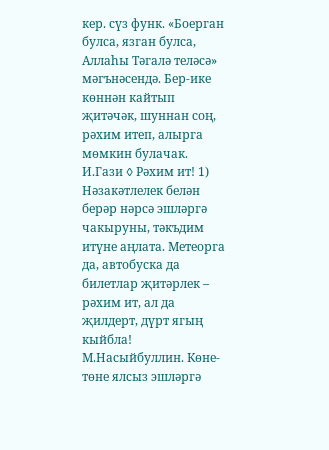кер. сүз функ. «Боерган булса, язган булса, Аллаһы Тәгалә теләсә» мәгънәсендә. Бер-ике көннән кайтып җитәчәк, шуннан соң, рәхим итеп, алырга мөмкин булачак. И.Гази ◊ Рәхим ит! 1) Нәзакәтлелек белән берәр нәрсә эшләргә чакыруны, тәкъдим итүне аңлата. Метеорга да, автобуска да билетлар җитәрлек – рәхим ит, ал да җилдерт, дүрт ягың кыйбла! М.Насыйбуллин. Көне-төне ялсыз эшләргә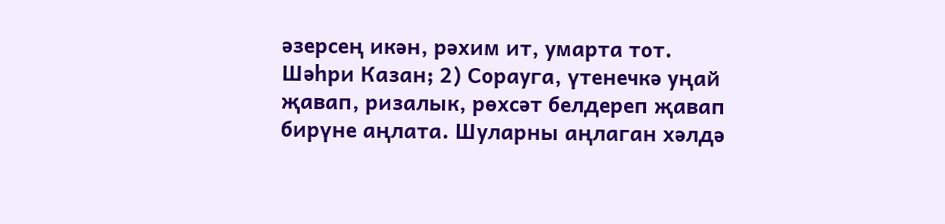әзерсең икән, рәхим ит, умарта тот. Шәһри Казан; 2) Сорауга, үтенечкә уңай җавап, ризалык, рөхсәт белдереп җавап бирүне аңлата. Шуларны аңлаган хәлдә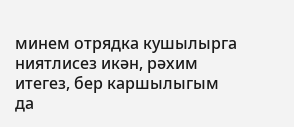минем отрядка кушылырга ниятлисез икән, рәхим итегез, бер каршылыгым да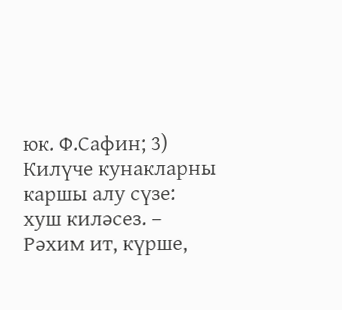юк. Ф.Сафин; 3) Килүче кунакларны каршы алу сүзе: хуш киләсез. – Рәхим ит, күрше,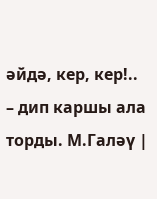әйдә, кер, кер!.. – дип каршы ала торды. М.Галәү |